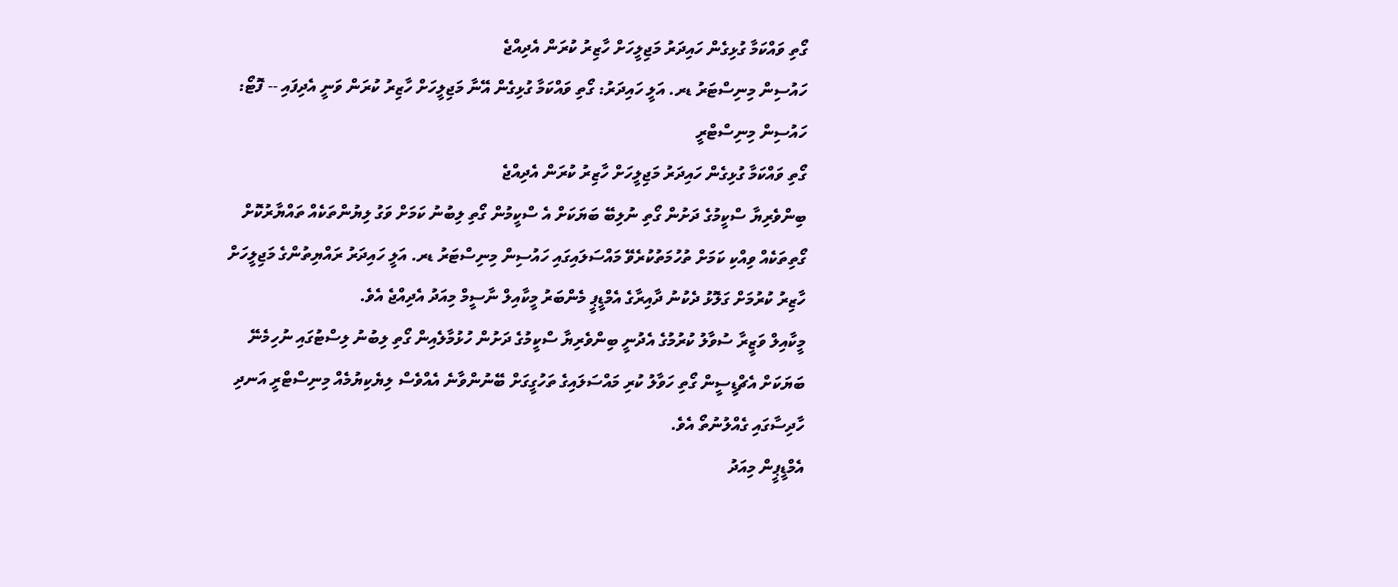ގޯތި ވައްކަމާ ގުޅިގެން ހައިދަރު މަޖިލީހަށް ހާޒިރު ކުރަން އެދިއްޖެ
ހައުސިން މިނިސްޓަރު ޑރ. އަލީ ހައިދަރު: ގޯތި ވައްކަމާ ގުޅިގެން އޭނާ މަޖިލީހަށް ހާޒިރު ކުރަން ވަނީ އެދިފައި -- ފޮޓޯ: ހައުސިން މިނިސްޓްރީ
ގޯތި ވައްކަމާ ގުޅިގެން ހައިދަރު މަޖިލީހަށް ހާޒިރު ކުރަން އެދިއްޖެ
ބިންވެރިޔާ ސްކީމުގެ ދަށުން ގޯތި ނުލިބޭ ބަޔަކަށް އެ ސްކީމުން ގޯތި ލިބުނު ކަމަށް ވަގު ލިޔުންތަކެއް ތައްޔާރުކޮށް ގޯތިތަކެއް ވިއްކި ކަމަށް ތުހުމަތުކުރެވޭ މައްސަލައިގައި ހައުސިން މިނިސްޓަރު ޑރ. އަލީ ހައިދަރު ރައްޔިތުންގެ މަޖިލީހަށް ހާޒިރު ކުރުމަށް ގަލޮޅު ދެކުނު ދާއިރާގެ އެމްޑީޕީ މެންބަރު މީކާއިލް ނާސީމް މިއަދު އެދިއްޖެ އެވެ.
މީކާއިލް ވަޒީރާ ސުވާލު ކުރުމުގެ އެދުނީ ބިންވެރިޔާ ސްކީމުގެ ދަށުން ހުޅުމާލެއިން ގޯތި ލިބުނު ލިސްޓުގައި ނުހިމެނޭ ބަޔަކަށް އެޗްޑީސީން ގޯތި ހަވާލު ކުރި މައްސަލައިގެ ތަހުގީގަށް ބޭނުންވާނެ އެއްވެސް ލިޔެކިޔުމެއް މިނިސްޓްރީ އަނދި ހާދިސާގައި ގެއްލުނުތޯ އެވެ.
އެމްޑީޕީން މިއަދު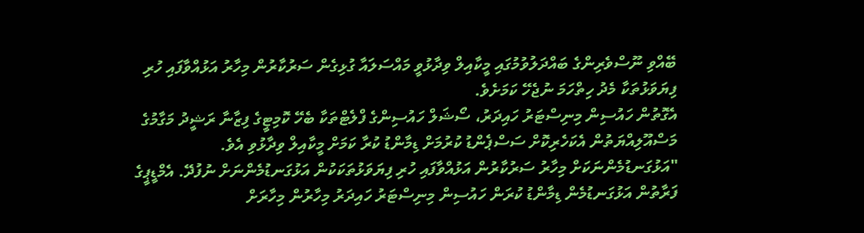ބޭއްވި ނޫސްވެރިންގެ ބައްދަލުވުމުގައި މީކާއިލް ވިދާޅުވީ މައްސަލައާ ގުޅިގެން ސަރުކާރުން މިހާރު އަޅުއްވާފައި ހުރި ފިޔަވަޅުތަކާ މެދު ހިތްހަމަ ނުޖެހޭ ކަމަށެވެ.
އެގޮތުން ހައުސިން މިނިސްޓަރު ހައިދަރު، ސޯޝަލް ހައުސިންގެ ފްލެޓްތަކާ ބެހޭ ކޮމިޓީގެ ފިޒާނާ ރަޝީދު މަގާމުގެ މަސްއޫލިއްޔަތުން އެކަހެރިކޮށް ސަސްޕެންޑު ކުރުމަށް ޑިމާންޑު ކުރާ ކަމަށް މީކާއިލް ވިދާޅުވި އެވެ.
"އަޅުގަނޑުމެންނަކަށް މިހާރު ސަރުކާރުން އަޅުއްވާފައި ހުރި ފިޔަވަޅުތަކަކުން އަޅުގަނޑުމެންނަށް ނުފުދޭ. އެމްޑީޕީގެ ފަރާތުން އަޅުގަނޑުމެން ޑިމާންޑު ކުރަން ހައުސިން މިނިސްޓަރު ހައިދަރު މިހާރުން މިހާރަށް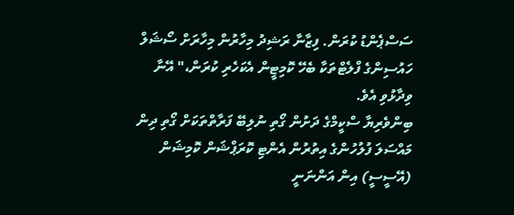ސަސްޕެންޑު ކުރަން. ފިޒާނާ ރަޝިދު މިހާރުން މިހާރަށް ސޯޝަލް ހައުސިންގެ ފްލެޓްތަކާ ބެހޭ ކޮމިޓީން އެކަހެރި ކުރަން،" އޭނާ ވިދާޅުވި އެވެ.
ބިންވެރިޔާ ސްކީމްގެ ދަށުން ގޯތި ނުލިބޭ ފަރާތްތަކަށް ގޯތި ދިން މައްސަލަ ފުލުހުންގެ އިތުރުން އެންޓި ކޮރަޕްޝަން ކޮމިޝަން (އޭސީސީ) އިން އަންނަނީ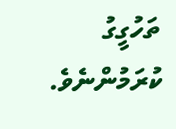ތަހުގީގު ކުރަމުންނެވެ.